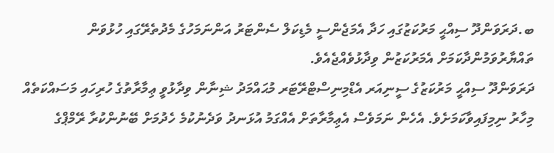ބ.ދަރަވަންދޫ ސިއްޙީ މަރުކަޒުގައި ހަދާ އެމަޖެންސީ މެޑިކަލް ސެންޓަރު އަންނަމަހުގެ މެދުތެރޭގައި ހުޅުވަން ތައްޔާރުވަމުންދާކަމަށް އެމަރުކަޒުން ވިދާޅުވެއްޖެއެވެ.
ދަރަވަންދޫ ސިއްޙީ މަރުކަޒުގެ ސީނިއަރ އެޑްމިނިސްޓްރޭޓަރ މުޙައްމަދު ޝިނާން ވިދާޅުވީ ޢިމާރާތުގެ ހުރިހައި މަސައްކަތެއް މިހާރު ނިމިފައިވާކަމަށެވެ. އެހެން ނަމަވެސް އެޢިމާރާތަށް އެއްގަމު އުޅަނދު ވަދެނުކުމެ ހެދުމަށް ބޭނުންކުރާ ރޭމްޕްގެ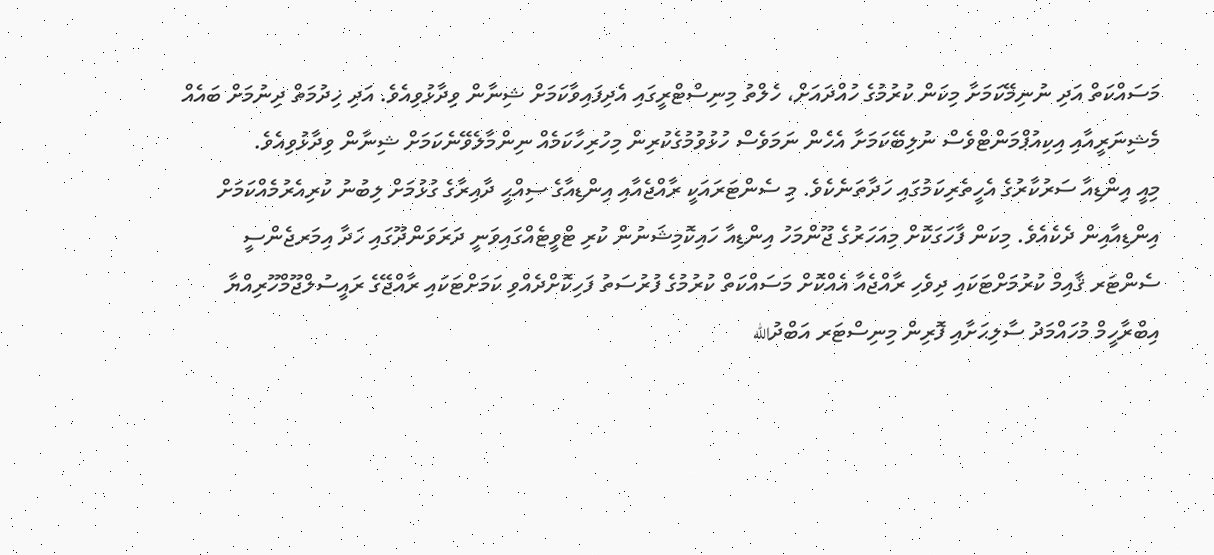މަސައްކަތް އަދި ނުނިމޭކަމަށާ މިކަން ކުރުމުގެ ހުއްދައަށް، ހެލްތު މިނިސްޓްރީގައި އެދިފައިވާކަމަށް ޝިނާން ވިދާޅުވިއެވެ. އަދި ޚިދުމަތް ދިނުމަށް ބައެއް މެޝިނަރީއާއި އިކިއުޕްމަންޓްވެސް ނުލިބޭކަމަށާ އެހެން ނަމަވެސް ހުޅުވުމުގެކުރިން މިހުރިހާކަމެއް ނިންމާލެވޭނެކަމަށް ޝިނާން ވިދާޅުވިއެވެ.
މިއީ އިންޑިއާ ސަރުކާރުގެ އެހީތެރިކަމުގައި ހަދާތަނެކެވެ. މި ސެންޓަރައަކީ ރާއްޖެއާއި އިންޑިއާގެ ސިއްޙީ ދާއިރާގެ ގުޅުމަށް ލިބުނު ކުރިއެރުމެއްކަމަށް އިންޑިއާއިން ދެކެއެވެ. މިކަން ފާހަގަކޮށް މިއަހަރުގެ ޖޫންމަހު އިންޑިއާ ހައިކޮމިޝަނުން ކުރި ޓްވީޓެއްގައިވަނީ ދަރަވަންދޫގައި ހަދާ އިމަރޖެންސީ ސެންޓަރ ޤާއިމް ކުރުމަށްޓަކައި ދިވެހި ރާއްޖެއާ އެއްކޮށް މަސައްކަތް ކުރުމުގެ ފުރުސަތު ފަހިކޮށްދެއްވި ކަމަށްޓަކައި ރާއްޖޭގެ ރައީސުލްޖޫމްހޫރިއްޔާ އިބްރާހީމް މުހައްމަދު ސާލިޙަށާއި ފޮރިން މިނިސްޓަރ އަބްދުالله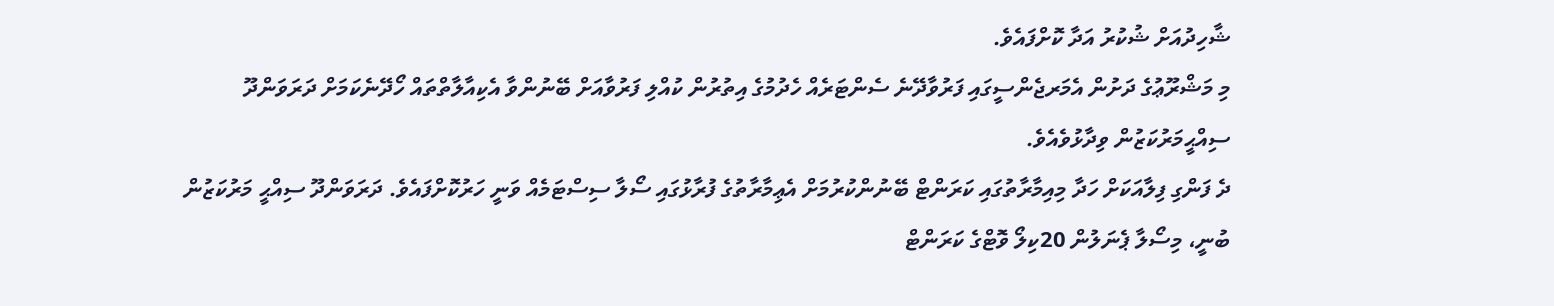ޝާހިދުއަށް ޝުކުރު އަދާ ކޮށްފައެވެ.
މި މަޝްރޫޢުގެ ދަށުން އެމަރޖެންސީގައި ފަރުވާދޭނެ ސެންޓަރެއް ހެދުމުގެ އިތުރުން ކުއްލި ފަރުވާއަށް ބޭނުންވާ އެކިއާލާތްތައް ހޯދޭނެކަމަށް ދަރަވަންދޫ ސިއްޙީމަރުކަޒުން ވިދާޅުވެއެވެ.
ދެ ފަންގި ފިލާއަކަށް ހަދާ މިއިމާރާތުގައި ކަރަންޓް ބޭނުންކުރުމަށް އެޢިމާރާތުގެ ފުރާޅުގައި ސޯލާ ސިސްޓަމެއް ވަނީ ހަރުކޮށްފައެވެ. ދަރަވަންދޫ ސިއްޙީ މަރުކަޒުން ބުނީ، މިސޯލާ ޕެނަލުން 20ކިލޯ ވޮޓްގެ ކަރަންޓް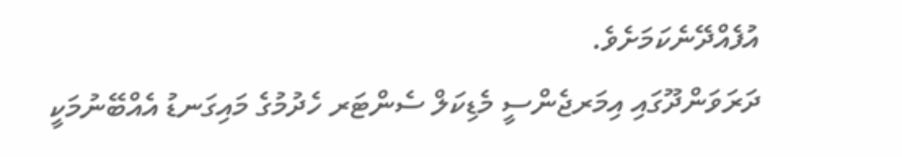އުފެއްދޭނެކަމަށެވެ.
ދަރަވަންދޫގައި އިމަރޖެންސީ މެޑިކަލް ސެންޓަރ ހެދުމުގެ މައިގަނޑު އެއްބޭނުމަކީ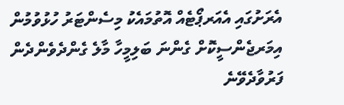އެރަށުގައި އެއަރޕޯޓެއް އޮތުމައެކު މިސެންޓަރު ހުޅުވުމުން އިމަރޖެންސީކޮށް ގެންނަ ބަލިމީހާ މާލެ ގެންދެވެންދެން ފަރުވާދެވޭނެ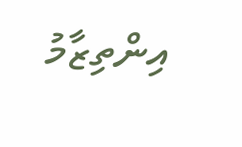އިންތިޒާމު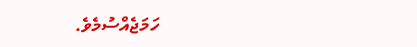ހަމަޖެއްސުމެވެ.